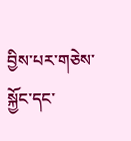བྱིས་པར་གཅེས་སྐྱོང་དང་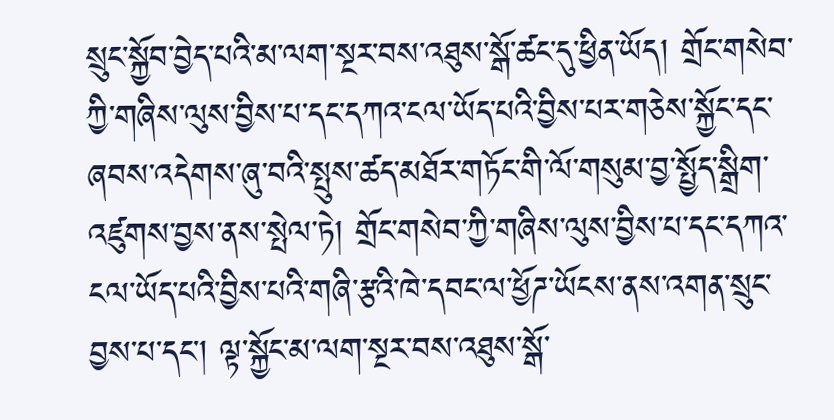སྲུང་སྐྱོབ་བྱེད་པའི་མ་ལག་སྔར་བས་འཐུས་སྒོ་ཚང་དུ་ཕྱིན་ཡོད། གྲོང་གསེབ་ཀྱི་གཞིས་ལུས་བྱིས་པ་དང་དཀའ་ངལ་ཡོད་པའི་བྱིས་པར་གཅེས་སྐྱོང་དང་ཞབས་འདེགས་ཞུ་བའི་སྤུས་ཚད་མཐོར་གཏོང་གི་ལོ་གསུམ་བྱ་སྤྱོད་སྒྲིག་འཛུགས་བྱས་ནས་སྤེལ་ཏེ། གྲོང་གསེབ་ཀྱི་གཞིས་ལུས་བྱིས་པ་དང་དཀའ་ངལ་ཡོད་པའི་བྱིས་པའི་གཞི་རྩའི་ཁེ་དབང་ལ་ཕྱོཌ་ཡོངས་ནས་འགན་སྲུང་བྱས་པ་དང་། ལྟ་སྐྱོང་མ་ལག་སྔར་བས་འཐུས་སྒོ་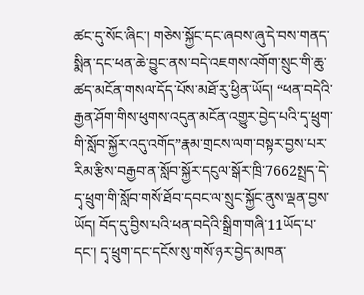ཚང་དུ་སོང་ཞིང་། གཅེས་སྐྱོང་དང་ཞབས་ཞུ་དེ་བས་གནད་སྨིན་དང་ཕན་ཆེ་བྱུང་ནས་བདེ་འཇགས་འགོག་སྲུང་གི་ཆུ་ཚད་མངོན་གསལ་དོད་པོས་མཐོ་རུ་ཕྱིན་ཡོད། “ཕན་བདེའི་རྒྱན་ཤོག་གིས་ཕུགས་འདུན་མངོན་འགྱུར་བྱེད་པའི་དྭ་ཕྲུག་གི་སློབ་སྐྱོར་འདུ་འགོད”རྣམ་གྲངས་ལག་བསྟར་བྱས་པར་རིམ་རྩིས་བརྒྱབ་ན་སློབ་སྐྱོར་དངུལ་སྒོར་ཁྲི་7662སྤྲད་དེ་དྭ་ཕྲུག་གི་སློབ་གསོ་ཐོབ་དབང་ལ་སྲུང་སྐྱོང་ནུས་ལྡན་བྱས་ཡོད། བོད་དུ་བྱིས་པའི་ཕན་བདེའི་སྒྲིག་གཞི་11ཡོད་པ་དང་། དྭ་ཕྲུག་དང་དངོས་སུ་གསོ་ཉར་བྱེད་མཁན་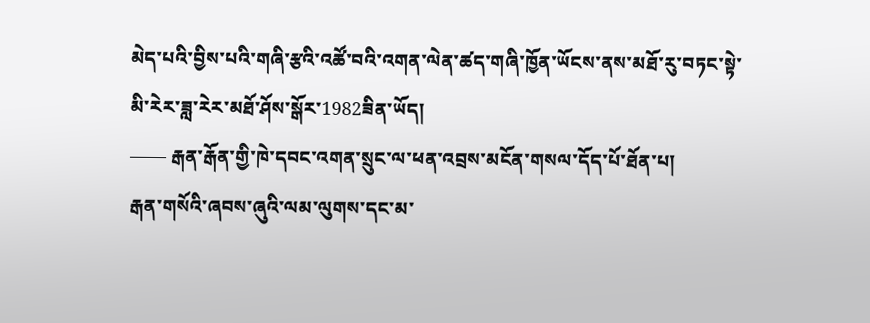མེད་པའི་བྱིས་པའི་གཞི་རྩའི་འཚོ་བའི་འགན་ལེན་ཚད་གཞི་ཁྱོན་ཡོངས་ནས་མཐོ་རུ་བཏང་སྟེ་མི་རེར་ཟླ་རེར་མཐོ་ཤོས་སྒོར་1982ཟིན་ཡོད།
—— རྒན་རྒོན་གྱི་ཁེ་དབང་འགན་སྲུང་ལ་ཕན་འབྲས་མངོན་གསལ་དོད་པོ་ཐོན་པ།
རྒན་གསོའི་ཞབས་ཞུའི་ལམ་ལུགས་དང་མ་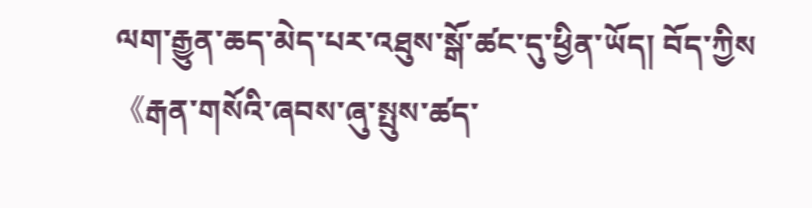ལག་རྒྱུན་ཆད་མེད་པར་འཐུས་སྒོ་ཚང་དུ་ཕྱིན་ཡོད། བོད་ཀྱིས《རྒན་གསོའི་ཞབས་ཞུ་སྤུས་ཚད་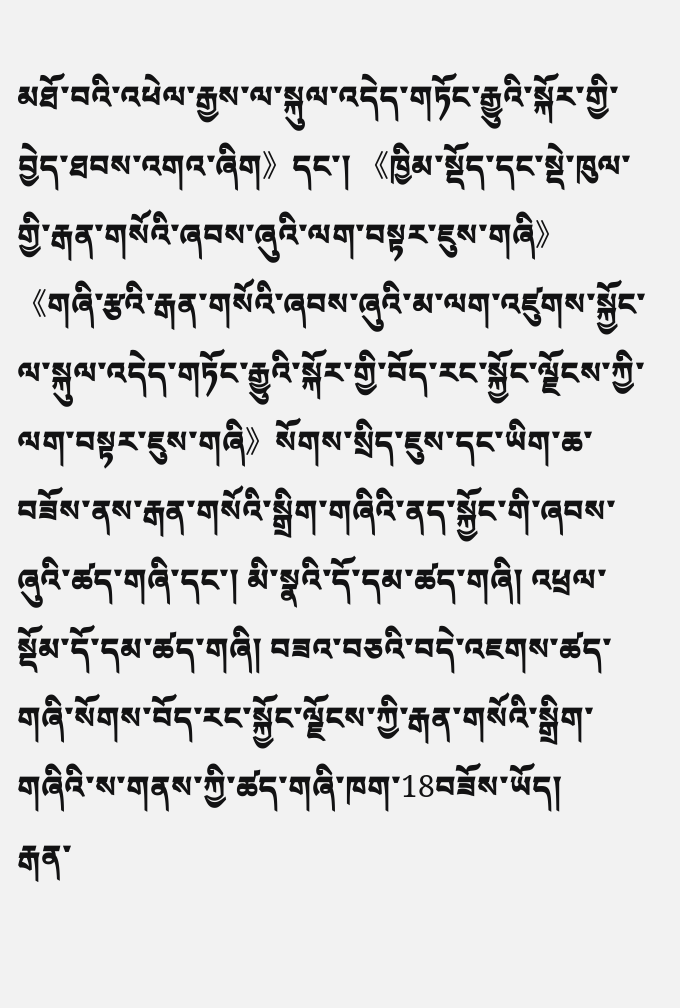མཐོ་བའི་འཕེལ་རྒྱས་ལ་སྐུལ་འདེད་གཏོང་རྒྱུའི་སྐོར་གྱི་བྱེད་ཐབས་འགའ་ཞིག》དང་། 《ཁྱིམ་སྡོད་དང་སྡེ་ཁུལ་གྱི་རྒན་གསོའི་ཞབས་ཞུའི་ལག་བསྟར་ཇུས་གཞི》 《གཞི་རྩའི་རྒན་གསོའི་ཞབས་ཞུའི་མ་ལག་འཛུགས་སྐྱོང་ལ་སྐུལ་འདེད་གཏོང་རྒྱུའི་སྐོར་གྱི་བོད་རང་སྐྱོང་ལྗོངས་ཀྱི་ལག་བསྟར་ཇུས་གཞི》སོགས་སྲིད་ཇུས་དང་ཡིག་ཆ་བཟོས་ནས་རྒན་གསོའི་སྒྲིག་གཞིའི་ནད་སྐྱོང་གི་ཞབས་ཞུའི་ཚད་གཞི་དང་། མི་སྣའི་དོ་དམ་ཚད་གཞི། འཕྲལ་སྡོམ་དོ་དམ་ཚད་གཞི། བཟའ་བཅའི་བདེ་འཇགས་ཚད་གཞི་སོགས་བོད་རང་སྐྱོང་ལྗོངས་ཀྱི་རྒན་གསོའི་སྒྲིག་གཞིའི་ས་གནས་ཀྱི་ཚད་གཞི་ཁག་18བཟོས་ཡོད།
རྒན་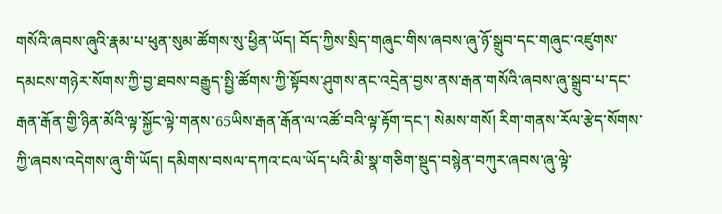གསོའི་ཞབས་ཞུའི་རྣམ་པ་ཕུན་སུམ་ཚོགས་སུ་ཕྱིན་ཡོད། བོད་ཀྱིས་སྲིད་གཞུང་གིས་ཞབས་ཞུ་ཉོ་སྒྲུབ་དང་གཞུང་འཛུགས་དམངས་གཉེར་སོགས་ཀྱི་བྱ་ཐབས་བརྒྱུད་སྤྱི་ཚོགས་ཀྱི་སྟོབས་ཤུགས་ནང་འདྲེན་བྱས་ནས་རྒན་གསོའི་ཞབས་ཞུ་སྒྲུབ་པ་དང་རྒན་རྒོན་གྱི་ཉིན་མོའི་ལྟ་སྐྱོང་ལྟེ་གནས་65ཡིས་རྒན་རྒོན་ལ་འཚོ་བའི་ལྟ་རྟོག་དང་། སེམས་གསོ། རིག་གནས་རོལ་རྩེད་སོགས་ཀྱི་ཞབས་འདེགས་ཞུ་གི་ཡོད། དམིགས་བསལ་དཀའ་ངལ་ཡོད་པའི་མི་སྣ་གཅིག་སྡུད་བསྙེན་བཀུར་ཞབས་ཞུ་ལྟེ་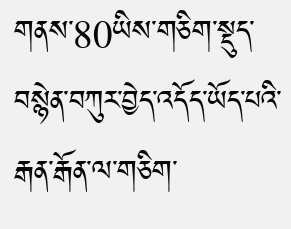གནས་80ཡིས་གཅིག་སྡུད་བསྙེན་བཀུར་བྱེད་འདོད་ཡོད་པའི་རྒན་རྒོན་ལ་གཅིག་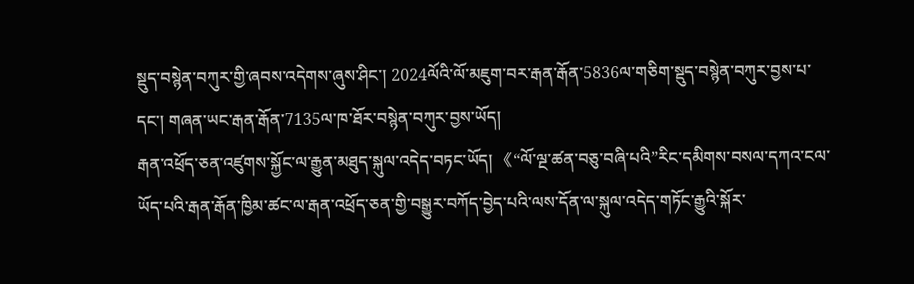སྡུད་བསྙེན་བཀུར་གྱི་ཞབས་འདེགས་ཞུས་ཤིང་། 2024ལོའི་ལོ་མཇུག་བར་རྒན་རྒོན་5836ལ་གཅིག་སྡུད་བསྙེན་བཀུར་བྱས་པ་དང་། གཞན་ཡང་རྒན་རྒོན་7135ལ་ཁ་ཐོར་བསྙེན་བཀུར་བྱས་ཡོད།
རྒན་འཕྲོད་ཅན་འཛུགས་སྐྱོང་ལ་རྒྱུན་མཐུད་སྐུལ་འདེད་བཏང་ཡོད། 《“ལོ་ལྔ་ཚན་བཅུ་བཞི་པའི”རིང་དམིགས་བསལ་དཀའ་ངལ་ཡོད་པའི་རྒན་རྒོན་ཁྱིམ་ཚང་ལ་རྒན་འཕྲོད་ཅན་གྱི་བསྒྱུར་བཀོད་བྱེད་པའི་ལས་དོན་ལ་སྐུལ་འདེད་གཏོང་རྒྱུའི་སྐོར་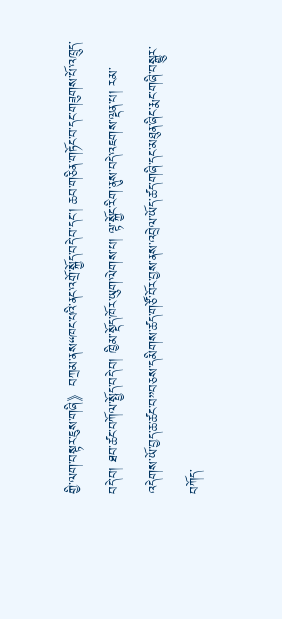གྱི་ལག་བསྟར་ཇུས་གཞི》བཀྲམ་ནས“ཁང་པའི་ནང་འགྲོ་སྐྱོད་བདེ་བ་དང་། ཆབ་གཅིན་གཏོང་བ་དང་གཟུགས་པོ་འཁྲུད་བདེ་བ། ཐབ་ཚང་བཀོལ་སྤྱོད་བདེ་བ། ཁྱིམ་སྡོད་ཁོར་ཡུག་ལེགས་པ། ལྟ་སྐྱོང་རིག་ནུས་བདེ་འཇགས་ལྡན་པ། རམ་འདེགས་ཡོ་བྱད་ཆ་ཚང་བ”བཅས་དམིགས་ཚད་གཙོ་བོར་བྱས་ནས་འབྲེལ་ཡོད་ཚད་གཞི་དང་མཐུན་ཞིང་རྨང་གཞི་བསྒྱུར་བཀོད་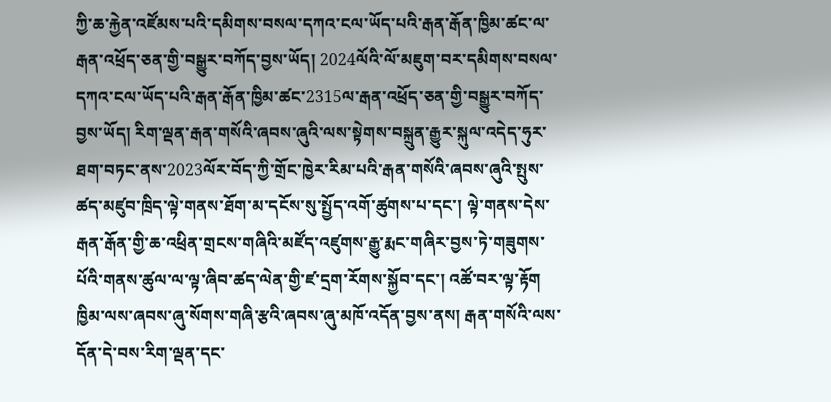ཀྱི་ཆ་རྐྱེན་འཛོམས་པའི་དམིགས་བསལ་དཀའ་ངལ་ཡོད་པའི་རྒན་རྒོན་ཁྱིམ་ཚང་ལ་རྒན་འཕྲོད་ཅན་གྱི་བསྒྱུར་བཀོད་བྱས་ཡོད། 2024ལོའི་ལོ་མཇུག་བར་དམིགས་བསལ་དཀའ་ངལ་ཡོད་པའི་རྒན་རྒོན་ཁྱིམ་ཚང་2315ལ་རྒན་འཕྲོད་ཅན་གྱི་བསྒྱུར་བཀོད་བྱས་ཡོད། རིག་ལྡན་རྒན་གསོའི་ཞབས་ཞུའི་ལས་སྟེགས་བསྐྲུན་རྒྱུར་སྐུལ་འདེད་ཧུར་ཐག་བཏང་ནས་2023ལོར་བོད་ཀྱི་གྲོང་ཁྱེར་རིམ་པའི་རྒན་གསོའི་ཞབས་ཞུའི་སྤུས་ཚད་མཛུབ་ཁྲིད་ལྟེ་གནས་ཐོག་མ་དངོས་སུ་སྤྱོད་འགོ་ཚུགས་པ་དང་། ལྟེ་གནས་དེས་རྒན་རྒོན་གྱི་ཆ་འཕྲིན་གྲངས་གཞིའི་མཛོད་འཛུགས་རྒྱུ་རྨང་གཞིར་བྱས་ཏེ་གཟུགས་པོའི་གནས་ཚུལ་ལ་ལྟ་ཞིབ་ཚད་ལེན་གྱི་ཛ་དྲག་རོགས་སྐྱོབ་དང་། འཚོ་བར་ལྟ་རྟོག ཁྱིམ་ལས་ཞབས་ཞུ་སོགས་གཞི་རྩའི་ཞབས་ཞུ་མཁོ་འདོན་བྱས་ནས། རྒན་གསོའི་ལས་དོན་དེ་བས་རིག་ལྡན་དང་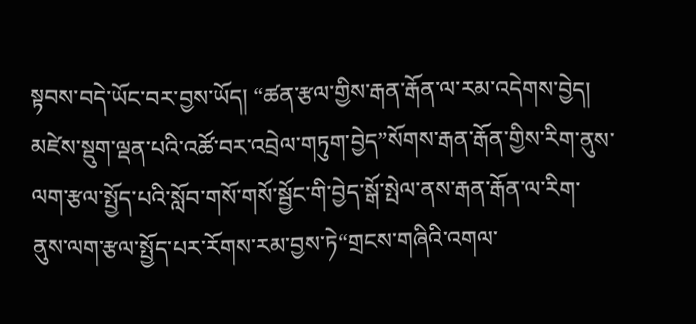སྟབས་བདེ་ཡོང་བར་བྱས་ཡོད། “ཚན་རྩལ་གྱིས་རྒན་རྒོན་ལ་རམ་འདེགས་བྱེད། མཛེས་སྡུག་ལྡན་པའི་འཚོ་བར་འབྲེལ་གཏུག་བྱེད”སོགས་རྒན་རྒོན་གྱིས་རིག་ནུས་ལག་རྩལ་སྤྱོད་པའི་སློབ་གསོ་གསོ་སྦྱོང་གི་བྱེད་སྒོ་སྤེལ་ནས་རྒན་རྒོན་ལ་རིག་ནུས་ལག་རྩལ་སྤྱོད་པར་རོགས་རམ་བྱས་ཏེ“གྲངས་གཞིའི་འགལ་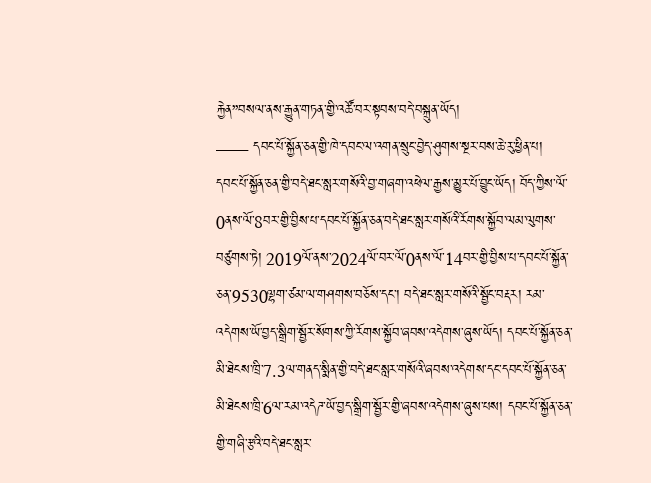རྐྱེན”བསལ་ནས་རྒྱུན་གཏན་གྱི་འཚོ་བར་སྟབས་བདེ་བསྐྲུན་ཡོད།
—— དབང་པོ་སྐྱོན་ཅན་གྱི་ཁེ་དབང་ལ་འགན་སྲུང་བྱེད་ཤུགས་སྔར་བས་ཆེ་རུ་ཕྱིན་པ།
དབང་པོ་སྐྱོན་ཅན་གྱི་བདེ་ཐང་སླར་གསོའི་བྱ་གཞག་འཕེལ་རྒྱས་མྱུར་པོ་བྱུང་ཡོད། བོད་ཀྱིས་ལོ་0ནས་ལོ་8བར་གྱི་བྱིས་པ་དབང་པོ་སྐྱོན་ཅན་བདེ་ཐང་སླར་གསོའི་རོགས་སྐྱོབ་ལམ་ལུགས་བཙུགས་ཏེ། 2019ལོ་ནས་2024ལོ་བར་ལོ་0ནས་ལོ་14བར་གྱི་བྱིས་པ་དབང་པོ་སྐྱོན་ཅན་9530ལྷག་ཙམ་ལ་གཤགས་བཅོས་དང་། བདེ་ཐང་སླར་གསོའི་སྦྱོང་བརྡར། རམ་འདེགས་ཡོ་བྱད་སྒྲིག་སྦྱོར་སོགས་ཀྱི་རོགས་སྐྱོབ་ཞབས་འདེགས་ཞུས་ཡོད། དབང་པོ་སྐྱོན་ཅན་མི་ཐེངས་ཁྲི་7.3ལ་གནད་སྨིན་གྱི་བདེ་ཐང་སླར་གསོའི་ཞབས་འདེགས་དང་དབང་པོ་སྐྱོན་ཅན་མི་ཐེངས་ཁྲི་6ལ་རམ་འདེཌ་ཡོ་བྱད་སྒྲིག་སྦྱོར་གྱི་ཞབས་འདེགས་ཞུས་པས། དབང་པོ་སྐྱོན་ཅན་གྱི་གཞི་རྩའི་བདེ་ཐང་སླར་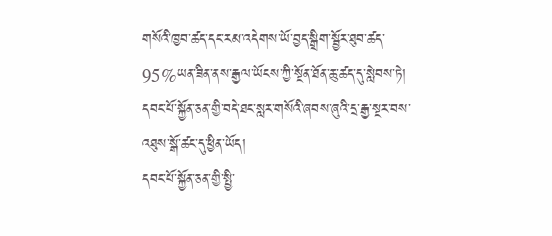གསོའི་ཁྱབ་ཚད་དང་རམ་འདེགས་ཡོ་བྱད་སྒྲིག་སྦྱོར་ཐུབ་ཚད་95%ཡན་ཟིན་ནས་རྒྱལ་ཡོངས་ཀྱི་སྔོན་ཐོན་ཆུ་ཚད་དུ་སླེབས་ཏེ། དབང་པོ་སྐྱོན་ཅན་གྱི་བདེ་ཐང་སླར་གསོའི་ཞབས་ཞུའི་དྲ་རྒྱ་སྔར་བས་འཐུས་སྒོ་ཚང་དུ་ཕྱིན་ཡོད།
དབང་པོ་སྐྱོན་ཅན་གྱི་སྤྱི་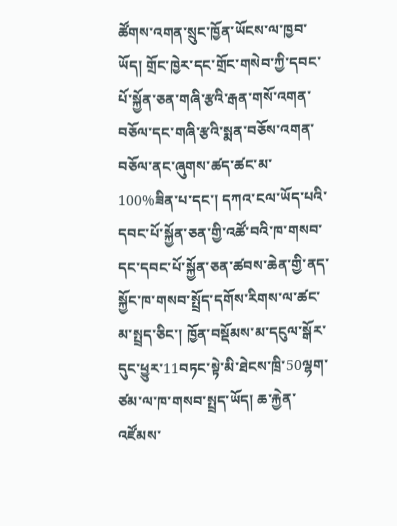ཚོགས་འགན་སྲུང་ཁྱོན་ཡོངས་ལ་ཁྱབ་ཡོད། གྲོང་ཁྱེར་དང་གྲོང་གསེབ་ཀྱི་དབང་པོ་སྐྱོན་ཅན་གཞི་རྩའི་རྒན་གསོ་འགན་བཅོལ་དང་གཞི་རྩའི་སྨན་བཅོས་འགན་བཅོལ་ནང་ཞུགས་ཚད་ཚང་མ་100%ཟིན་པ་དང་། དཀའ་ངལ་ཡོད་པའི་དབང་པོ་སྐྱོན་ཅན་གྱི་འཚོ་བའི་ཁ་གསབ་དང་དབང་པོ་སྐྱོན་ཅན་ཚབས་ཆེན་གྱི་ནད་སྐྱོང་ཁ་གསབ་སྤྲོད་དགོས་རིགས་ལ་ཚང་མ་སྤྲད་ཅིང་། ཁྱོན་བསྡོམས་མ་དངུལ་སྒོར་དུང་ཕྱུར་11བཏང་སྟེ་མི་ཐེངས་ཁྲི་50ལྷག་ཙམ་ལ་ཁ་གསབ་སྤྲད་ཡོད། ཆ་རྐྱེན་འཛོམས་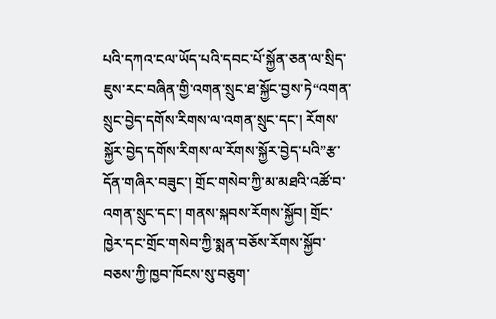པའི་དཀའ་ངལ་ཡོད་པའི་དབང་པོ་སྐྱོན་ཅན་ལ་སྲིད་ཇུས་རང་བཞིན་གྱི་འགན་སྲུང་ཐ་སྐྱོང་བྱས་ཏེ“འགན་སྲུང་བྱེད་དགོས་རིགས་ལ་འགན་སྲུང་དང་། རོགས་སྐྱོར་བྱེད་དགོས་རིགས་ལ་རོགས་སྐྱོར་བྱེད་པའི”རྩ་དོན་གཞིར་བཟུང་། གྲོང་གསེབ་ཀྱི་མ་མཐའི་འཚོ་བ་འགན་སྲུང་དང་། གནས་སྐབས་རོགས་སྐྱོབ། གྲོང་ཁྱེར་དང་གྲོང་གསེབ་ཀྱི་སྨན་བཅོས་རོགས་སྐྱོབ་བཅས་ཀྱི་ཁྱབ་ཁོངས་སུ་བཅུག་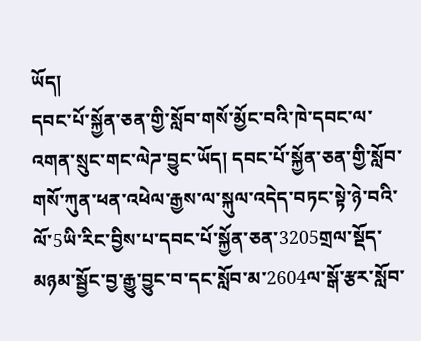ཡོད།
དབང་པོ་སྐྱོན་ཅན་གྱི་སློབ་གསོ་མྱོང་བའི་ཁེ་དབང་ལ་འགན་སྲུང་གང་ལེཌ་བྱུང་ཡོད། དབང་པོ་སྐྱོན་ཅན་གྱི་སློབ་གསོ་ཀུན་ཕན་འཕེལ་རྒྱས་ལ་སྐུལ་འདེད་བཏང་སྟེ་ཉེ་བའི་ལོ་5ཡི་རིང་བྱིས་པ་དབང་པོ་སྐྱོན་ཅན་3205གྲལ་སྡོད་མཉམ་སྦྱོང་བྱ་རྒྱུ་བྱུང་བ་དང་སློབ་མ་2604ལ་སྒོ་རྩར་སློབ་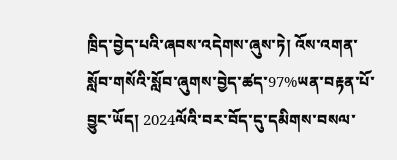ཁྲིད་བྱེད་པའི་ཞབས་འདེགས་ཞུས་ཏེ། འོས་འགན་སློབ་གསོའི་སློབ་ཞུགས་བྱེད་ཚད་97%ཡན་བརྟན་པོ་བྱུང་ཡོད། 2024ལོའི་བར་བོད་དུ་དམིགས་བསལ་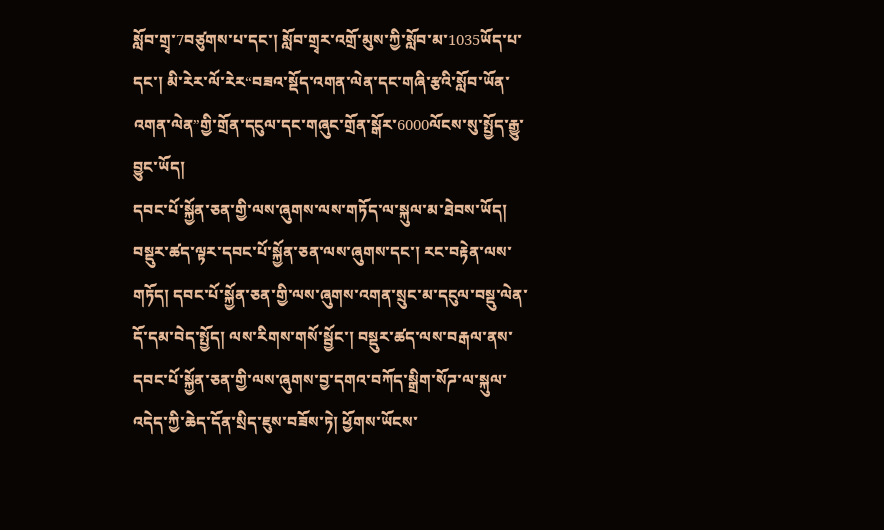སློབ་གྲྭ་7བཙུགས་པ་དང་། སློབ་གྲྭར་འགྲོ་མུས་ཀྱི་སློབ་མ་1035ཡོད་པ་དང་། མི་རེར་ལོ་རེར“བཟའ་སྡོད་འགན་ལེན་དང་གཞི་རྩའི་སློབ་ཡོན་འགན་ལེན”གྱི་གྲོན་དངུལ་དང་གཞུང་གྲོན་སྒོར་6000ལོངས་སུ་སྤྱོད་རྒྱུ་བྱུང་ཡོད།
དབང་པོ་སྐྱོན་ཅན་གྱི་ལས་ཞུགས་ལས་གཏོད་ལ་སྐུལ་མ་ཐེབས་ཡོད། བསྡུར་ཚད་ལྟར་དབང་པོ་སྐྱོན་ཅན་ལས་ཞུགས་དང་། རང་བརྟེན་ལས་གཏོད། དབང་པོ་སྐྱོན་ཅན་གྱི་ལས་ཞུགས་འགན་སྲུང་མ་དངུལ་བསྡུ་ལེན་དོ་དམ་བེད་སྤྱོད། ལས་རིགས་གསོ་སྦྱོང་། བསྡུར་ཚད་ལས་བརྒལ་ནས་དབང་པོ་སྐྱོན་ཅན་གྱི་ལས་ཞུགས་བྱ་དགའ་བཀོད་སྒྲིག་སོཌ་ལ་སྐུལ་འདེད་ཀྱི་ཆེད་དོན་སྲིད་ཇུས་བཟོས་ཏེ། ཕྱོགས་ཡོངས་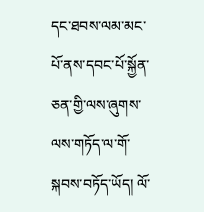དང་ཐབས་ལམ་མང་པོ་ནས་དབང་པོ་སྐྱོན་ཅན་གྱི་ལས་ཞུགས་ལས་གཏོད་ལ་གོ་སྐབས་བཏོད་ཡོད། ལོ་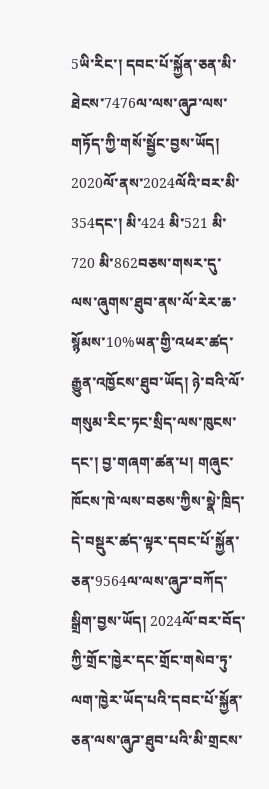5ཡི་རིང་། དབང་པོ་སྐྱོན་ཅན་མི་ཐེངས་7476ལ་ལས་ཞུཌ་ལས་གཏོད་ཀྱི་གསོ་སྦྱོང་བྱས་ཡོད། 2020ལོ་ནས་2024ལོའི་བར་མི་354དང་། མི་424 མི་521 མི་720 མི་862བཅས་གསར་དུ་ལས་ཞུགས་ཐུབ་ནས་ལོ་རེར་ཆ་སྙོམས་10%ཡན་གྱི་འཕར་ཚད་རྒྱུན་འཁྱོངས་ཐུབ་ཡོད། ཉེ་བའི་ལོ་གསུམ་རིང་ཏང་སྲིད་ལས་ཁུངས་དང་། བྱ་གཞག་ཚན་པ། གཞུང་ཁོངས་ཁེ་ལས་བཅས་ཀྱིས་སྣེ་ཁྲིད་དེ་བསྡུར་ཚད་ལྟར་དབང་པོ་སྐྱོན་ཅན་9564ལ་ལས་ཞུཌ་བཀོད་སྒྲིག་བྱས་ཡོད། 2024ལོ་བར་བོད་ཀྱི་གྲོང་ཁྱེར་དང་གྲོང་གསེབ་ཏུ་ལག་ཁྱེར་ཡོད་པའི་དབང་པོ་སྐྱོན་ཅན་ལས་ཞུཌ་ཐུབ་པའི་མི་གྲངས་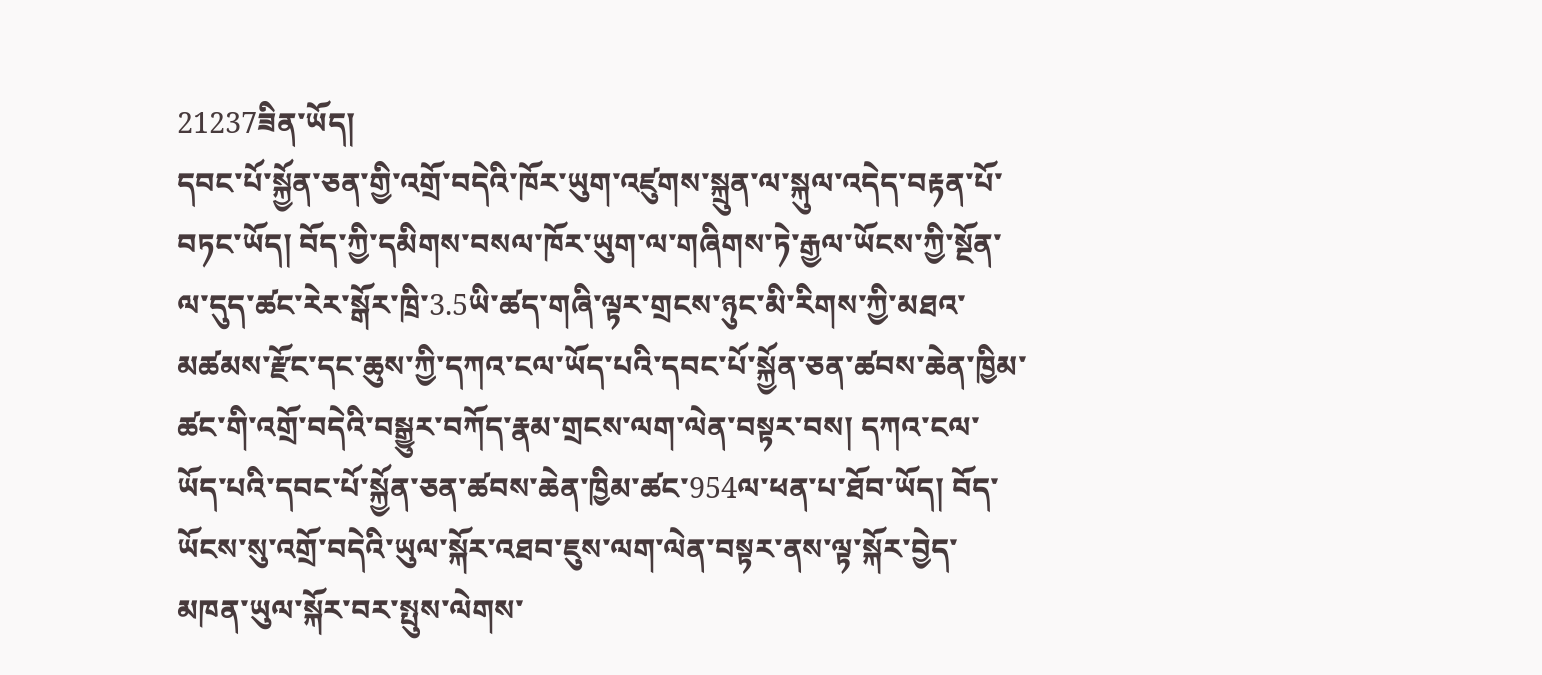21237ཟིན་ཡོད།
དབང་པོ་སྐྱོན་ཅན་གྱི་འགྲོ་བདེའི་ཁོར་ཡུག་འཛུགས་སྐྲུན་ལ་སྐུལ་འདེད་བརྟན་པོ་བཏང་ཡོད། བོད་ཀྱི་དམིགས་བསལ་ཁོར་ཡུག་ལ་གཞིགས་ཏེ་རྒྱལ་ཡོངས་ཀྱི་སྔོན་ལ་དུད་ཚང་རེར་སྒོར་ཁྲི་3.5ཡི་ཚད་གཞི་ལྟར་གྲངས་ཉུང་མི་རིགས་ཀྱི་མཐའ་མཚམས་རྫོང་དང་ཆུས་ཀྱི་དཀའ་ངལ་ཡོད་པའི་དབང་པོ་སྐྱོན་ཅན་ཚབས་ཆེན་ཁྱིམ་ཚང་གི་འགྲོ་བདེའི་བསྒྱུར་བཀོད་རྣམ་གྲངས་ལག་ལེན་བསྟར་བས། དཀའ་ངལ་ཡོད་པའི་དབང་པོ་སྐྱོན་ཅན་ཚབས་ཆེན་ཁྱིམ་ཚང་954ལ་ཕན་པ་ཐོབ་ཡོད། བོད་ཡོངས་སུ་འགྲོ་བདེའི་ཡུལ་སྐོར་འཐབ་ཇུས་ལག་ལེན་བསྟར་ནས་ལྟ་སྐོར་བྱེད་མཁན་ཡུལ་སྐོར་བར་སྤུས་ལེགས་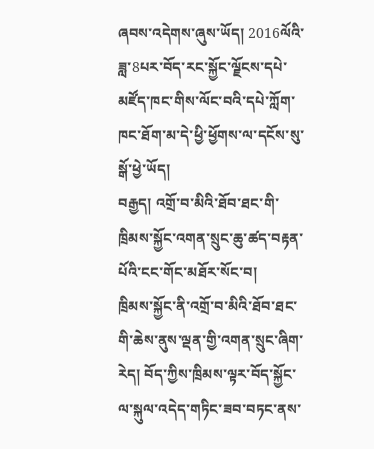ཞབས་འདེགས་ཞུས་ཡོད། 2016ལོའི་ཟླ་8པར་བོད་རང་སྐྱོང་ལྗོངས་དཔེ་མཛོད་ཁང་གིས་ལོང་བའི་དཔེ་ཀློག་ཁང་ཐོག་མ་དེ་ཕྱི་ཕྱོགས་ལ་དངོས་སུ་སྒོ་ཕྱེ་ཡོད།
བརྒྱད། འགྲོ་བ་མིའི་ཐོབ་ཐང་གི་ཁྲིམས་སྐྱོང་འགན་སྲུང་ཆུ་ཚད་བརྟན་པོའི་ངང་གོང་མཐོར་སོང་བ།
ཁྲིམས་སྐྱོང་ནི་འགྲོ་བ་མིའི་ཐོབ་ཐང་གི་ཆེས་ནུས་ལྡན་གྱི་འགན་སྲུང་ཞིག་རེད། བོད་ཀྱིས་ཁྲིམས་ལྟར་བོད་སྐྱོང་ལ་སྐུལ་འདེད་གཏིང་ཟབ་བཏང་ནས་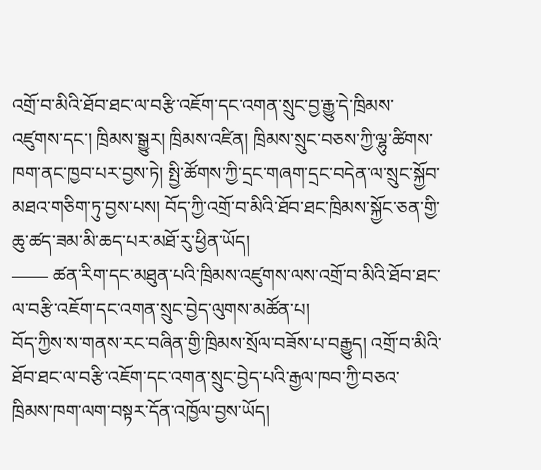འགྲོ་བ་མིའི་ཐོབ་ཐང་ལ་བརྩི་འཇོག་དང་འགན་སྲུང་བྱ་རྒྱུ་དེ་ཁྲིམས་འཛུགས་དང་། ཁྲིམས་སྒྱུར། ཁྲིམས་འཛིན། ཁྲིམས་སྲུང་བཅས་ཀྱི་ལྷུ་ཚིགས་ཁག་ནང་ཁྱབ་པར་བྱས་ཏེ། སྤྱི་ཚོགས་ཀྱི་དྲང་གཞག་དྲང་བདེན་ལ་སྲུང་སྐྱོབ་མཐའ་གཅིག་ཏུ་བྱས་པས། བོད་ཀྱི་འགྲོ་བ་མིའི་ཐོབ་ཐང་ཁྲིམས་སྐྱོང་ཅན་གྱི་ཆུ་ཚད་ཟམ་མི་ཆད་པར་མཐོ་རུ་ཕྱིན་ཡོད།
—— ཚན་རིག་དང་མཐུན་པའི་ཁྲིམས་འཛུགས་ལས་འགྲོ་བ་མིའི་ཐོབ་ཐང་ལ་བརྩི་འཇོག་དང་འགན་སྲུང་བྱེད་ལུགས་མཚོན་པ།
བོད་ཀྱིས་ས་གནས་རང་བཞིན་གྱི་ཁྲིམས་སྲོལ་བཟོས་པ་བརྒྱུད། འགྲོ་བ་མིའི་ཐོབ་ཐང་ལ་བརྩི་འཇོག་དང་འགན་སྲུང་བྱེད་པའི་རྒྱལ་ཁབ་ཀྱི་བཅའ་ཁྲིམས་ཁག་ལག་བསྟར་དོན་འཁྱོལ་བྱས་ཡོད།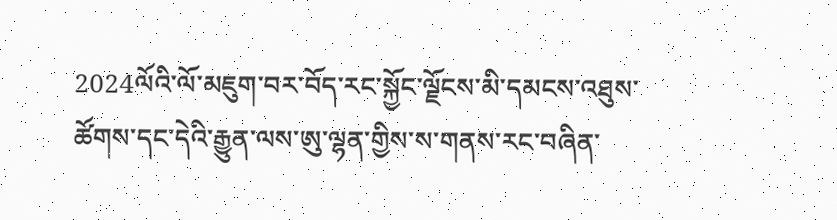2024ལོའི་ལོ་མཇུག་བར་བོད་རང་སྐྱོང་ལྗོངས་མི་དམངས་འཐུས་ཚོགས་དང་དེའི་རྒྱུན་ལས་ཨུ་ལྷན་གྱིས་ས་གནས་རང་བཞིན་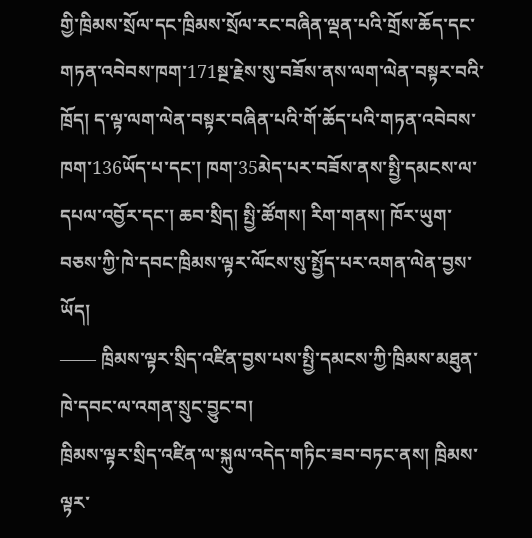གྱི་ཁྲིམས་སྲོལ་དང་ཁྲིམས་སྲོལ་རང་བཞིན་ལྡན་པའི་གྲོས་ཆོད་དང་གཏན་འབེབས་ཁག་171སྔ་རྗེས་སུ་བཟོས་ནས་ལག་ལེན་བསྟར་བའི་ཁྲོད། ད་ལྟ་ལག་ལེན་བསྟར་བཞིན་པའི་གོ་ཆོད་པའི་གཏན་འབེབས་ཁག་136ཡོད་པ་དང་། ཁག་35མེད་པར་བཟོས་ནས་སྤྱི་དམངས་ལ་དཔལ་འབྱོར་དང་། ཆབ་སྲིད། སྤྱི་ཚོགས། རིག་གནས། ཁོར་ཡུག་བཅས་ཀྱི་ཁེ་དབང་ཁྲིམས་ལྟར་ལོངས་སུ་སྤྱོད་པར་འགན་ལེན་བྱས་ཡོད།
—— ཁྲིམས་ལྟར་སྲིད་འཛིན་བྱས་པས་སྤྱི་དམངས་ཀྱི་ཁྲིམས་མཐུན་ཁེ་དབང་ལ་འགན་སྲུང་བྱུང་བ།
ཁྲིམས་ལྟར་སྲིད་འཛིན་ལ་སྐུལ་འདེད་གཏིང་ཟབ་བཏང་ནས། ཁྲིམས་ལྟར་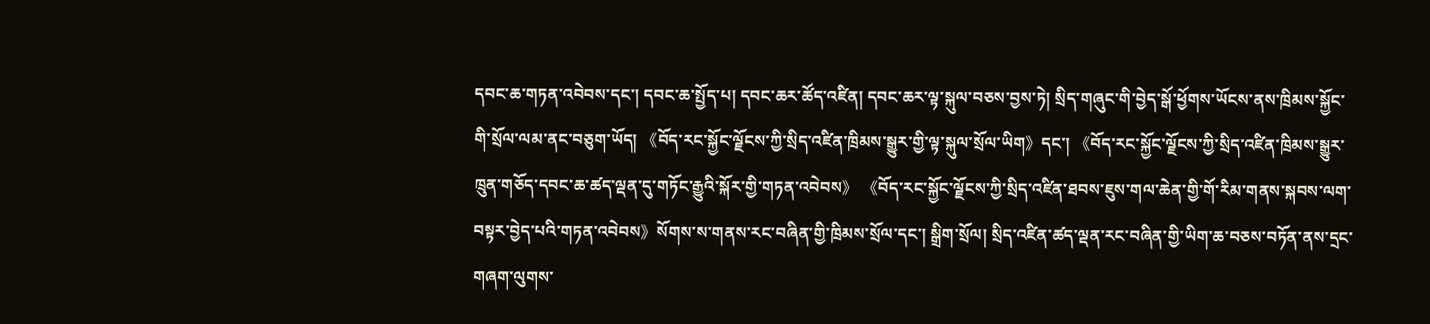དབང་ཆ་གཏན་འབེབས་དང་། དབང་ཆ་སྤྱོད་པ། དབང་ཆར་ཚོད་འཛིན། དབང་ཆར་ལྟ་སྐུལ་བཅས་བྱས་ཏེ། སྲིད་གཞུང་གི་བྱེད་སྒོ་ཕྱོགས་ཡོངས་ནས་ཁྲིམས་སྐྱོང་གི་སྲོལ་ལམ་ནང་བཅུག་ཡོད། 《བོད་རང་སྐྱོང་ལྗོངས་ཀྱི་སྲིད་འཛིན་ཁྲིམས་སྒྱུར་གྱི་ལྟ་སྐུལ་སྲོལ་ཡིག》དང་། 《བོད་རང་སྐྱོང་ལྗོངས་ཀྱི་སྲིད་འཛིན་ཁྲིམས་སྒྱུར་ཁྲུན་གཅོད་དབང་ཆ་ཚད་ལྡན་དུ་གཏོང་རྒྱུའི་སྐོར་གྱི་གཏན་འབེབས》 《བོད་རང་སྐྱོང་ལྗོངས་ཀྱི་སྲིད་འཛིན་ཐབས་ཇུས་གལ་ཆེན་གྱི་གོ་རིམ་གནས་སྐབས་ལག་བསྟར་བྱེད་པའི་གཏན་འབེབས》སོགས་ས་གནས་རང་བཞིན་གྱི་ཁྲིམས་སྲོལ་དང་། སྒྲིག་སྲོལ། སྲིད་འཛིན་ཚད་ལྡན་རང་བཞིན་གྱི་ཡིག་ཆ་བཅས་བཏོན་ནས་དྲང་གཞག་ལུགས་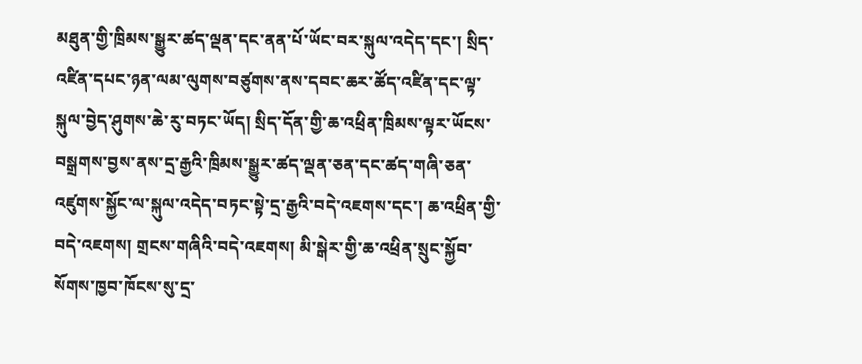མཐུན་གྱི་ཁྲིམས་སྒྱུར་ཚད་ལྡན་དང་ནན་པོ་ཡོང་བར་སྐུལ་འདེད་དང་། སྲིད་འཛིན་དཔང་ཉན་ལམ་ལུགས་བཙུགས་ནས་དབང་ཆར་ཚོད་འཛིན་དང་ལྟ་སྐུལ་བྱེད་ཤུགས་ཆེ་རུ་བཏང་ཡོད། སྲིད་དོན་གྱི་ཆ་འཕྲིན་ཁྲིམས་ལྟར་ཡོངས་བསྒྲགས་བྱས་ནས་དྲ་རྒྱའི་ཁྲིམས་སྒྱུར་ཚད་ལྡན་ཅན་དང་ཚད་གཞི་ཅན་འཛུགས་སྐྱོང་ལ་སྐུལ་འདེད་བཏང་སྟེ་དྲ་རྒྱའི་བདེ་འཇགས་དང་། ཆ་འཕྲིན་གྱི་བདེ་འཇགས། གྲངས་གཞིའི་བདེ་འཇགས། མི་སྒེར་གྱི་ཆ་འཕྲིན་སྲུང་སྐྱོབ་སོགས་ཁྱབ་ཁོངས་སུ་དྲ་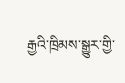རྒྱའི་ཁྲིམས་སྒྱུར་གྱི་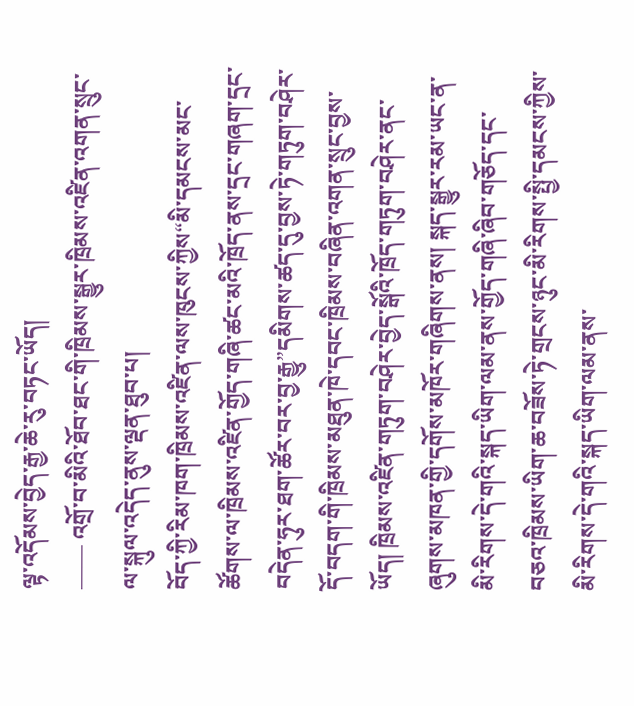ལྟ་འདོམས་བྱེད་རྒྱ་ཆེ་རུ་བཏང་ཡོད།
—— འགྲོ་བ་མིའི་ཐོབ་ཐང་གི་ཁྲིམས་སྒྱུར་ཁྲིམས་འཛིན་འགན་སྲུང་ལ་སྐུལ་འདེད་ནུས་ལྡན་ཐུབ་པ།
བོད་ཀྱི་རིམ་ཁག་ཁྲིམས་འཛིན་ལས་ཁུངས་ཀྱིས“མི་དམངས་མང་ཚོགས་ལ་ཁྲིམས་འཛིན་གྱོད་གཞི་ཚང་མའི་ཁྲོད་ནས་དྲང་གཞག་དྲང་བདེན་ཧུར་ཐག་ཚོར་བར་བྱ་རྒྱུ”དམིགས་ཚད་དུ་བྱས་ཏེ་གཏུག་བཤེར་དོ་བདག་གི་ཁྲིམས་མཐུན་ཁེ་དབང་ཁྲིམས་བཞིན་འགན་སྲུང་བྱས་ཡོད། ཁྲིམས་འཛིན་གཏུག་བཤེར་བྱེད་སྒོའི་ཁྲོད་གཏུག་བཤེར་ནང་ཞུགས་མཁན་གྱི་དགོས་མཁོར་གཞིགས་ནས། སྐད་སྒྱུར་རམ་ཡང་ན་མི་རིགས་དེ་གའི་སྐད་ཡིག་ལམ་ནས་གྱོད་གཞི་ཞིབ་གཅོད་དང་བཅའ་ཁྲིམས་ཡིག་ཆ་བཟོས་ཏེ་གྲངས་ཉུང་མི་རིགས་སྤྱི་དམངས་ཀྱིས་མི་རིགས་དེ་གའི་སྐད་ཡིག་ལམ་ནས་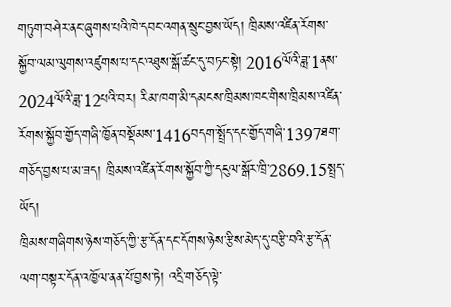གཏུག་བཤེར་ནང་ཞུགས་པའི་ཁེ་དབང་འགན་སྲུང་བྱས་ཡོད། ཁྲིམས་འཛིན་རོགས་སྐྱོབ་ལམ་ལུགས་འཛུགས་པ་དང་འཐུས་སྒོ་ཚང་དུ་བཏང་སྟེ། 2016ལོའི་ཟླ་1ནས་2024ལོའི་ཟླ་12པའི་བར། རིམ་ཁག་མི་དམངས་ཁྲིམས་ཁང་གིས་ཁྲིམས་འཛིན་རོགས་སྐྱོབ་གྱོད་གཞི་ཁྱོན་བསྡོམས་1416བདག་སྤྲོད་དང་གྱོད་གཞི་1397ཐག་གཅོད་བྱས་པ་མ་ཟད། ཁྲིམས་འཛིན་རོགས་སྐྱོབ་ཀྱི་དངུལ་སྒོར་ཁྲི་2869.15སྤྲད་ཡོད།
ཁྲིམས་གཞིགས་ཉེས་གཅོད་ཀྱི་རྩ་དོན་དང་དོགས་ཉེས་རྩིས་མེད་དུ་བརྩི་བའི་རྩ་དོན་ལག་བསྟར་དོན་འཁྱོལ་ནན་པོ་བྱས་ཏེ། འདྲི་གཅོད་ལྟེ་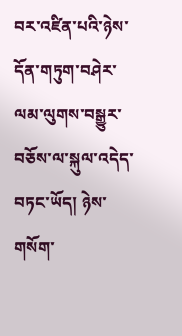བར་འཛིན་པའི་ཉེས་དོན་གཏུག་བཤེར་ལམ་ལུགས་བསྒྱུར་བཅོས་ལ་སྐུལ་འདེད་བཏང་ཡོད། ཉེས་གསོག་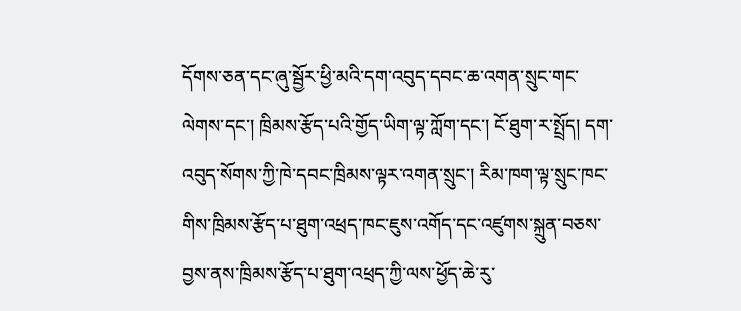དོགས་ཅན་དང་ཞུ་སྦྱོར་ཕྱི་མའི་དག་འབུད་དབང་ཆ་འགན་སྲུང་གང་ལེགས་དང་། ཁྲིམས་རྩོད་པའི་གྱོད་ཡིག་ལྟ་ཀློག་དང་། ངོ་ཐུག་ར་སྤྲོད། དག་འབུད་སོགས་ཀྱི་ཁེ་དབང་ཁྲིམས་ལྟར་འགན་སྲུང་། རིམ་ཁག་ལྟ་སྲུང་ཁང་གིས་ཁྲིམས་རྩོད་པ་ཐུག་འཕྲད་ཁང་ཇུས་འགོད་དང་འཛུགས་སྐྲུན་བཅས་བྱས་ནས་ཁྲིམས་རྩོད་པ་ཐུག་འཕྲད་ཀྱི་ལས་ཕྱོད་ཆེ་རུ་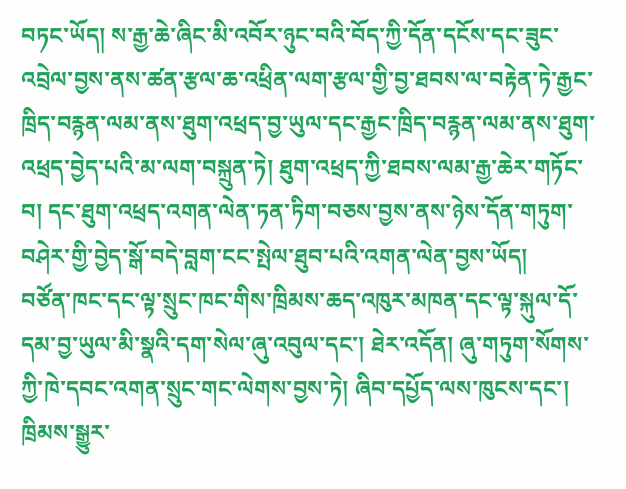བཏང་ཡོད། ས་རྒྱ་ཆེ་ཞིང་མི་འབོར་ཉུང་བའི་བོད་ཀྱི་དོན་དངོས་དང་ཟུང་འབྲེལ་བྱས་ནས་ཚན་རྩལ་ཆ་འཕྲིན་ལག་རྩལ་གྱི་བྱ་ཐབས་ལ་བརྟེན་ཏེ་རྒྱང་ཁྲིད་བརྙན་ལམ་ནས་ཐུག་འཕྲད་བྱ་ཡུལ་དང་རྒྱང་ཁྲིད་བརྙན་ལམ་ནས་ཐུག་འཕྲད་བྱེད་པའི་མ་ལག་བསྐྲུན་ཏེ། ཐུག་འཕྲད་ཀྱི་ཐབས་ལམ་རྒྱ་ཆེར་གཏོང་བ། དང་ཐུག་འཕྲད་འགན་ལེན་ཏན་ཏིག་བཅས་བྱས་ནས་ཉེས་དོན་གཏུག་བཤེར་གྱི་བྱེད་སྒོ་བདེ་བླག་ངང་སྤེལ་ཐུབ་པའི་འགན་ལེན་བྱས་ཡོད།
བཙོན་ཁང་དང་ལྟ་སྲུང་ཁང་གིས་ཁྲིམས་ཆད་འཁུར་མཁན་དང་ལྟ་སྐུལ་དོ་དམ་བྱ་ཡུལ་མི་སྣའི་དག་སེལ་ཞུ་འབུལ་དང་། ཐེར་འདོན། ཞུ་གཏུག་སོགས་ཀྱི་ཁེ་དབང་འགན་སྲུང་གང་ལེགས་བྱས་ཏེ། ཞིབ་དཔྱོད་ལས་ཁུངས་དང་། ཁྲིམས་སྒྱུར་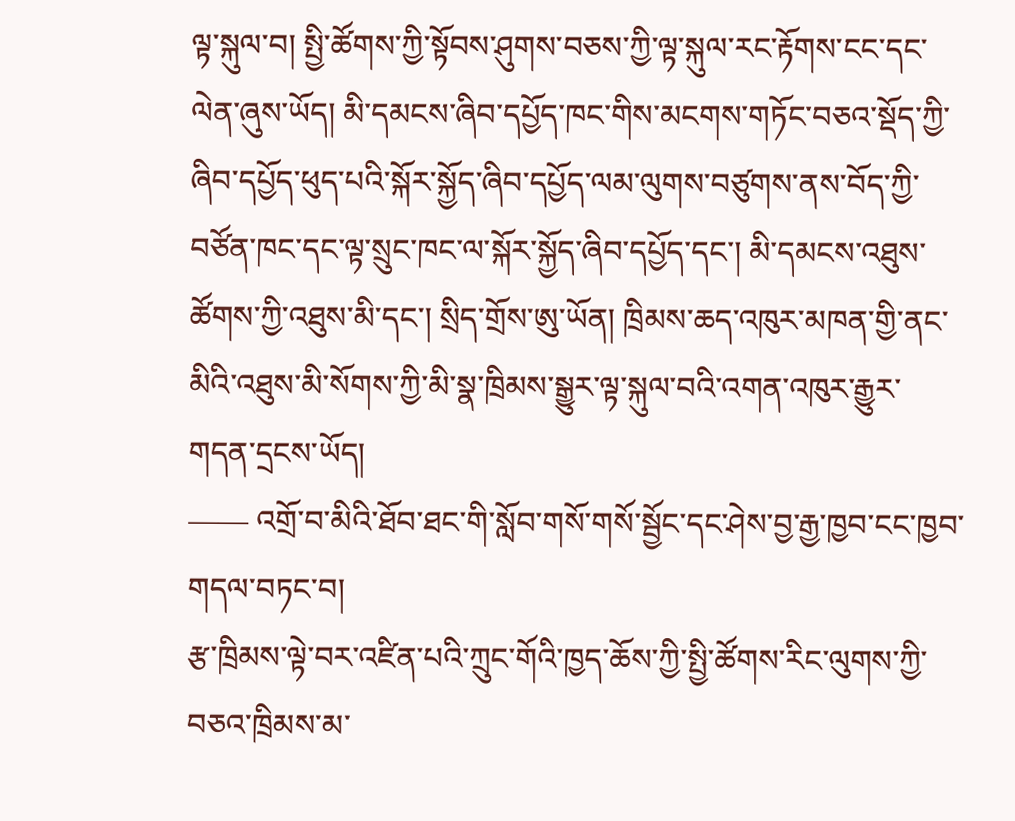ལྟ་སྐུལ་བ། སྤྱི་ཚོགས་ཀྱི་སྟོབས་ཤུགས་བཅས་ཀྱི་ལྟ་སྐུལ་རང་རྟོགས་ངང་དང་ལེན་ཞུས་ཡོད། མི་དམངས་ཞིབ་དཔྱོད་ཁང་གིས་མངགས་གཏོང་བཅའ་སྡོད་ཀྱི་ཞིབ་དཔྱོད་ཕུད་པའི་སྐོར་སྐྱོད་ཞིབ་དཔྱོད་ལམ་ལུགས་བཙུགས་ནས་བོད་ཀྱི་བཙོན་ཁང་དང་ལྟ་སྲུང་ཁང་ལ་སྐོར་སྐྱོད་ཞིབ་དཔྱོད་དང་། མི་དམངས་འཐུས་ཚོགས་ཀྱི་འཐུས་མི་དང་། སྲིད་གྲོས་ཨུ་ཡོན། ཁྲིམས་ཆད་འཁུར་མཁན་གྱི་ནང་མིའི་འཐུས་མི་སོགས་ཀྱི་མི་སྣ་ཁྲིམས་སྒྱུར་ལྟ་སྐུལ་བའི་འགན་འཁུར་རྒྱུར་གདན་དྲངས་ཡོད།
—— འགྲོ་བ་མིའི་ཐོབ་ཐང་གི་སློབ་གསོ་གསོ་སྦྱོང་དང་ཤེས་བྱ་རྒྱ་ཁྱབ་ངང་ཁྱབ་གདལ་བཏང་བ།
རྩ་ཁྲིམས་ལྟེ་བར་འཛིན་པའི་ཀྲུང་གོའི་ཁྱད་ཆོས་ཀྱི་སྤྱི་ཚོགས་རིང་ལུགས་ཀྱི་བཅའ་ཁྲིམས་མ་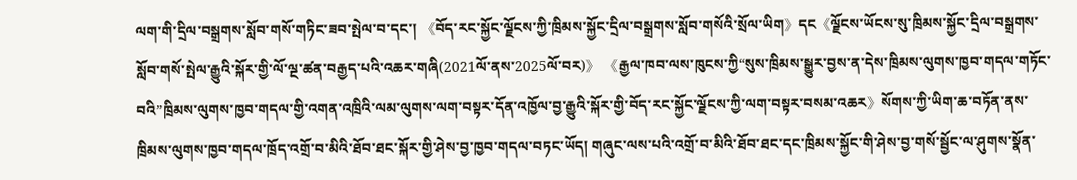ལག་གི་དྲིལ་བསྒྲགས་སློབ་གསོ་གཏིང་ཟབ་སྤེལ་བ་དང་། 《བོད་རང་སྐྱོང་ལྗོངས་ཀྱི་ཁྲིམས་སྐྱོང་དྲིལ་བསྒྲགས་སློབ་གསོའི་སྲོལ་ཡིག》དང《ལྗོངས་ཡོངས་སུ་ཁྲིམས་སྐྱོང་དྲིལ་བསྒྲགས་སློབ་གསོ་སྤེལ་རྒྱུའི་སྐོར་གྱི་ལོ་ལྔ་ཚན་བརྒྱད་པའི་འཆར་གཞི(2021ལོ་ནས་2025ལོ་བར)》 《རྒྱལ་ཁབ་ལས་ཁུངས་ཀྱི“སུས་ཁྲིམས་སྒྱུར་བྱས་ན་དེས་ཁྲིམས་ལུགས་ཁྱབ་གདལ་གཏོང་བའི”ཁྲིམས་ལུགས་ཁྱབ་གདལ་གྱི་འགན་འཁྲིའི་ལམ་ལུགས་ལག་བསྟར་དོན་འཁྱོལ་བྱ་རྒྱུའི་སྐོར་གྱི་བོད་རང་སྐྱོང་ལྗོངས་ཀྱི་ལག་བསྟར་བསམ་འཆར》སོགས་ཀྱི་ཡིག་ཆ་བཏོན་ནས་ཁྲིམས་ལུགས་ཁྱབ་གདལ་ཁྲོད་འགྲོ་བ་མིའི་ཐོབ་ཐང་སྐོར་གྱི་ཤེས་བྱ་ཁྱབ་གདལ་བཏང་ཡོད། གཞུང་ལས་པའི་འགྲོ་བ་མིའི་ཐོབ་ཐང་དང་ཁྲིམས་སྐྱོང་གི་ཤེས་བྱ་གསོ་སྦྱོང་ལ་ཤུགས་སྣོན་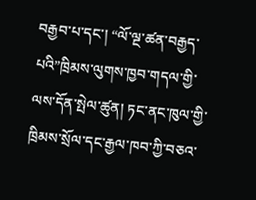བརྒྱབ་པ་དང་། “ལོ་ལྔ་ཚན་བརྒྱད་པའི”ཁྲིམས་ལུགས་ཁྱབ་གདལ་གྱི་ལས་དོན་སྤེལ་ཚུན། ཏང་ནང་ཁུལ་གྱི་ཁྲིམས་སྲོལ་དང་རྒྱལ་ཁབ་ཀྱི་བཅའ་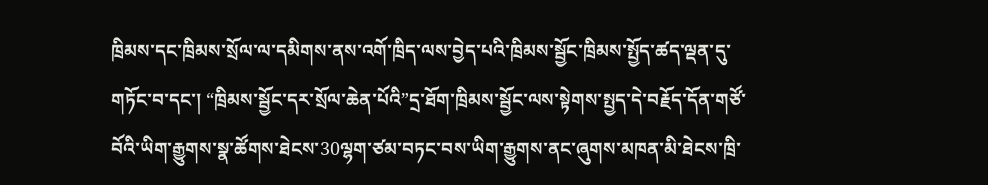ཁྲིམས་དང་ཁྲིམས་སྲོལ་ལ་དམིགས་ནས་འགོ་ཁྲིད་ལས་བྱེད་པའི་ཁྲིམས་སྦྱོང་ཁྲིམས་སྤྱོད་ཚད་ལྡན་དུ་གཏོང་བ་དང་། “ཁྲིམས་སྦྱོང་དར་སྲོལ་ཆེན་པོའི”དྲ་ཐོག་ཁྲིམས་སྦྱོང་ལས་སྟེགས་སྤྱད་དེ་བརྗོད་དོན་གཙོ་བོའི་ཡིག་རྒྱུགས་སྣ་ཚོགས་ཐེངས་30ལྷག་ཙམ་བཏང་བས་ཡིག་རྒྱུགས་ནང་ཞུགས་མཁན་མི་ཐེངས་ཁྲི་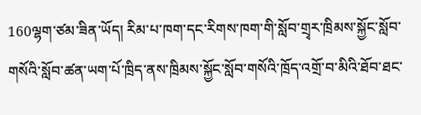160ལྷག་ཙམ་ཟིན་ཡོད། རིམ་པ་ཁག་དང་རིགས་ཁག་གི་སློབ་གྲྭར་ཁྲིམས་སྐྱོང་སློབ་གསོའི་སློབ་ཚན་ཡག་པོ་ཁྲིད་ནས་ཁྲིམས་སྐྱོང་སློབ་གསོའི་ཁྲོད་འགྲོ་བ་མིའི་ཐོབ་ཐང་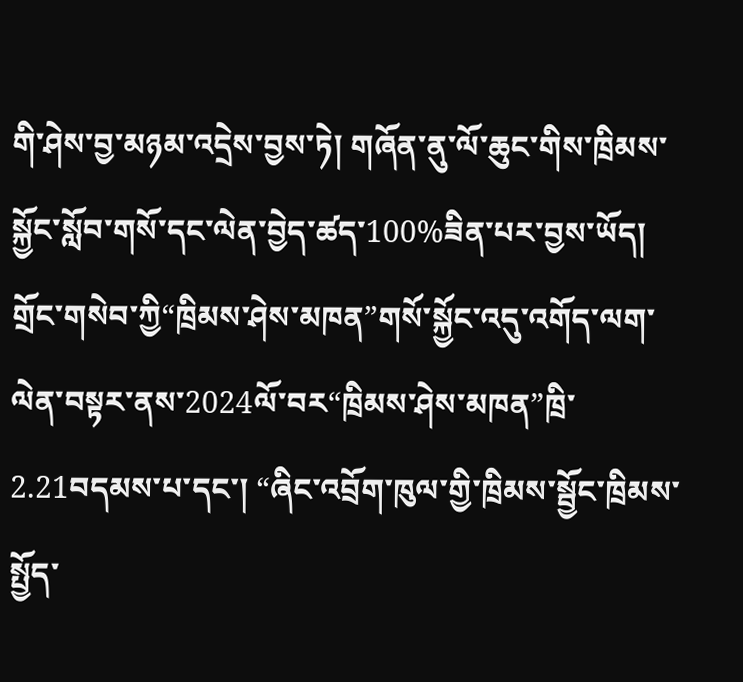གི་ཤེས་བྱ་མཉམ་འདྲེས་བྱས་ཏེ། གཞོན་ནུ་ལོ་ཆུང་གིས་ཁྲིམས་སྐྱོང་སློབ་གསོ་དང་ལེན་བྱེད་ཚད་100%ཟིན་པར་བྱས་ཡོད། གྲོང་གསེབ་ཀྱི“ཁྲིམས་ཤེས་མཁན”གསོ་སྐྱོང་འདུ་འགོད་ལག་ལེན་བསྟར་ནས་2024ལོ་བར“ཁྲིམས་ཤེས་མཁན”ཁྲི་2.21བདམས་པ་དང་། “ཞིང་འབྲོག་ཁུལ་གྱི་ཁྲིམས་སྦྱོང་ཁྲིམས་སྤྱོད་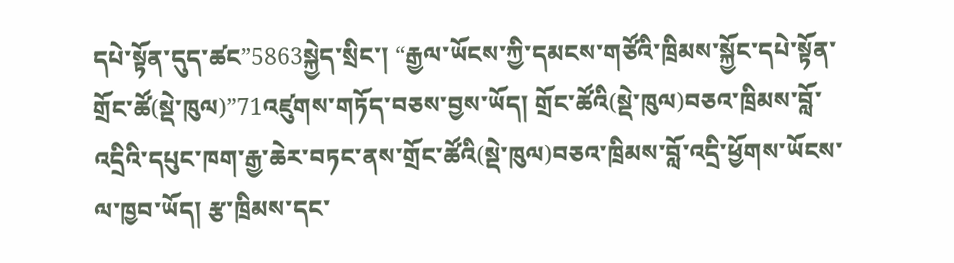དཔེ་སྟོན་དུད་ཚང”5863སྐྱེད་སྲིང་། “རྒྱལ་ཡོངས་ཀྱི་དམངས་གཙོའི་ཁྲིམས་སྐྱོང་དཔེ་སྟོན་གྲོང་ཚོ(སྡེ་ཁུལ)”71འཛུགས་གཏོད་བཅས་བྱས་ཡོད། གྲོང་ཚོའི(སྡེ་ཁུལ)བཅའ་ཁྲིམས་བློ་འདྲིའི་དཔུང་ཁག་རྒྱ་ཆེར་བཏང་ནས་གྲོང་ཚོའི(སྡེ་ཁུལ)བཅའ་ཁྲིམས་བློ་འདྲི་ཕྱོགས་ཡོངས་ལ་ཁྱབ་ཡོད། རྩ་ཁྲིམས་དང་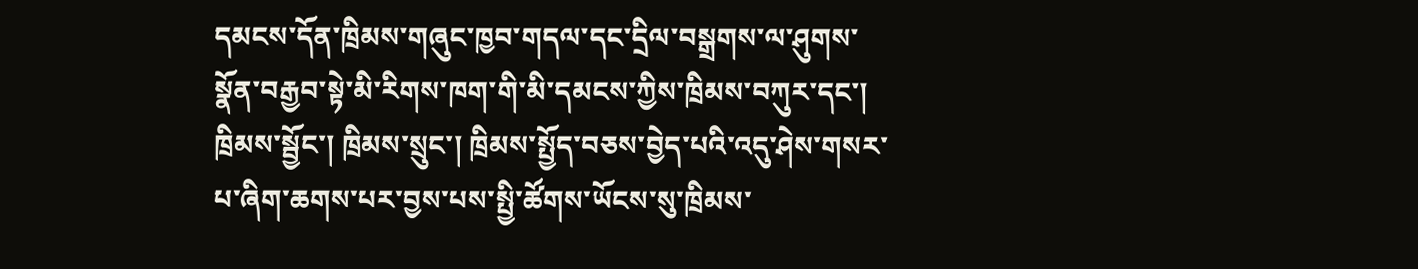དམངས་དོན་ཁྲིམས་གཞུང་ཁྱབ་གདལ་དང་དྲིལ་བསྒྲགས་ལ་ཤུགས་སྣོན་བརྒྱབ་སྟེ་མི་རིགས་ཁག་གི་མི་དམངས་ཀྱིས་ཁྲིམས་བཀུར་དང་། ཁྲིམས་སྦྱོང་། ཁྲིམས་སྲུང་། ཁྲིམས་སྤྱོད་བཅས་བྱེད་པའི་འདུ་ཤེས་གསར་པ་ཞིག་ཆགས་པར་བྱས་པས་སྤྱི་ཚོགས་ཡོངས་སུ་ཁྲིམས་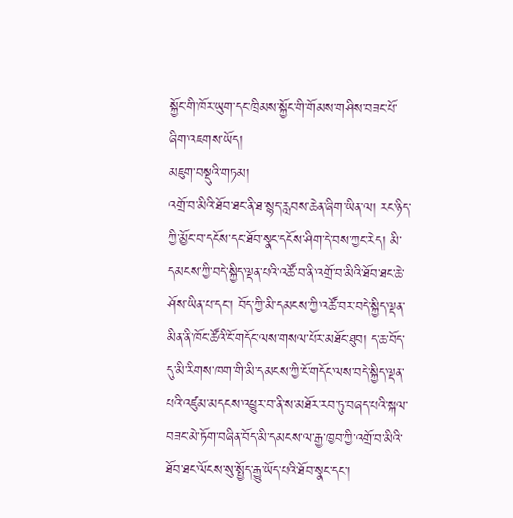སྐྱོང་གི་ཁོར་ཡུག་དང་ཁྲིམས་སྐྱོང་གི་གོམས་གཤིས་བཟང་པོ་ཞིག་འཇགས་ཡོད།
མཇུག་བསྡུའི་གཏམ།
འགྲོ་བ་མིའི་ཐོབ་ཐང་ནི་ཐ་སྙད་རླབས་ཆེན་ཞིག་ཡིན་ལ། རང་ཉིད་ཀྱི་མྱོང་བ་དངོས་དང་ཐོབ་སྣང་དངོས་ཤིག་དེ་བས་ཀྱང་རེད། མི་དམངས་ཀྱི་བདེ་སྐྱིད་ལྡན་པའི་འཚོ་བ་ནི་འགྲོ་བ་མིའི་ཐོབ་ཐང་ཆེ་ཤོས་ཡིན་པ་དང་། བོད་ཀྱི་མི་དམངས་ཀྱི་འཚོ་བར་བདེ་སྐྱིད་ལྡན་མིན་ནི་ཁོང་ཚོའི་ངོ་གདོང་ལས་གསལ་པོར་མཐོང་ཐུབ། ད་ཆ་བོད་དུ་མི་རིགས་ཁག་གི་མི་དམངས་ཀྱི་ངོ་གདོང་ལས་བདེ་སྐྱིད་ལྡན་པའི་འཛུམ་མདངས་འཕྱུར་བ་ནི་ས་མཐོར་རབ་ཏུ་བཞད་པའི་སྐལ་བཟང་མེ་ཏོག་བཞིན་བོད་མི་དམངས་ལ་རྒྱ་ཁྱབ་ཀྱི་འགྲོ་བ་མིའི་ཐོབ་ཐང་ལོངས་སུ་སྤྱོད་རྒྱུ་ཡོད་པའི་ཐོབ་སྣང་དང་།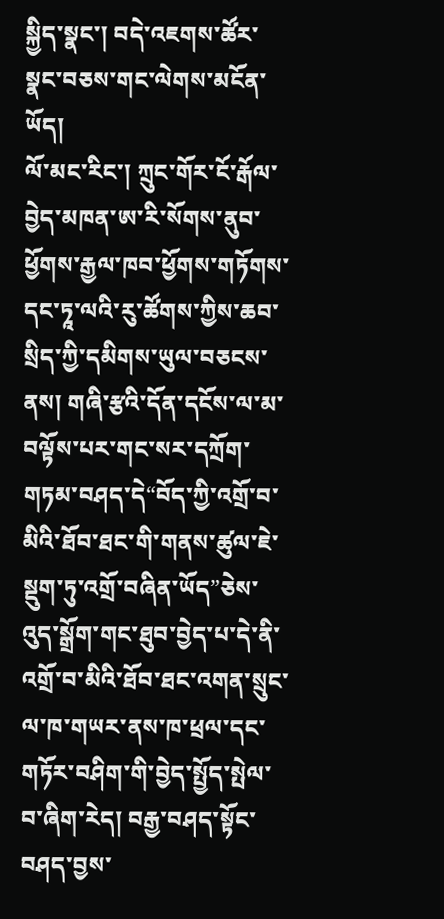སྐྱིད་སྣང་། བདེ་འཇགས་ཚོར་སྣང་བཅས་གང་ལེགས་མངོན་ཡོད།
ལོ་མང་རིང་། ཀྲུང་གོར་ངོ་རྒོལ་བྱེད་མཁན་ཨ་རི་སོགས་ནུབ་ཕྱོགས་རྒྱལ་ཁབ་ཕྱོགས་གཏོགས་དང་ཏཱ་ལའི་རུ་ཚོགས་ཀྱིས་ཆབ་སྲིད་ཀྱི་དམིགས་ཡུལ་བཅངས་ནས། གཞི་རྩའི་དོན་དངོས་ལ་མ་བལྟོས་པར་གང་སར་དཀྲོག་གཏམ་བཤད་དེ“བོད་ཀྱི་འགྲོ་བ་མིའི་ཐོབ་ཐང་གི་གནས་ཚུལ་ཇེ་སྡུག་ཏུ་འགྲོ་བཞིན་ཡོད”ཅེས་འུད་སྒྲོག་གང་ཐུབ་བྱེད་པ་དེ་ནི་འགྲོ་བ་མིའི་ཐོབ་ཐང་འགན་སྲུང་ལ་ཁ་གཡར་ནས་ཁ་ཕྲལ་དང་གཏོར་བཤིག་གི་བྱེད་སྤྱོད་སྤེལ་བ་ཞིག་རེད། བརྒྱ་བཤད་སྟོང་བཤད་བྱས་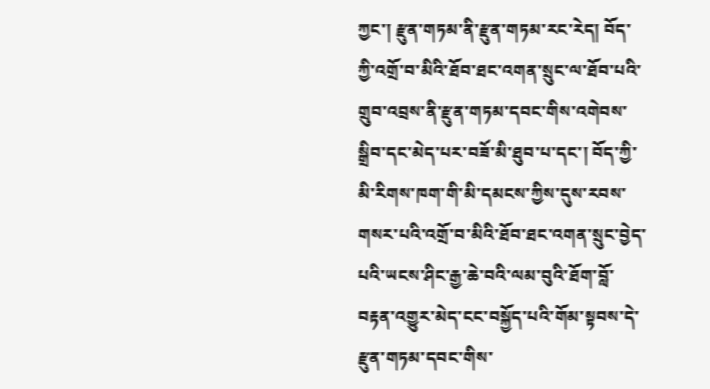ཀྱང་། རྫུན་གཏམ་ནི་རྫུན་གཏམ་རང་རེད། བོད་ཀྱི་འགྲོ་བ་མིའི་ཐོབ་ཐང་འགན་སྲུང་ལ་ཐོབ་པའི་གྲུབ་འབྲས་ནི་རྫུན་གཏམ་དབང་གིས་འགེབས་སྒྲིབ་དང་མེད་པར་བཟོ་མི་ཐུབ་པ་དང་། བོད་ཀྱི་མི་རིགས་ཁག་གི་མི་དམངས་ཀྱིས་དུས་རབས་གསར་པའི་འགྲོ་བ་མིའི་ཐོབ་ཐང་འགན་སྲུང་བྱེད་པའི་ཡངས་ཤིང་རྒྱ་ཆེ་བའི་ལམ་བུའི་ཐོག་བློ་བརྟན་འགྱུར་མེད་ངང་བསྐྱོད་པའི་གོམ་སྟབས་དེ་རྫུན་གཏམ་དབང་གིས་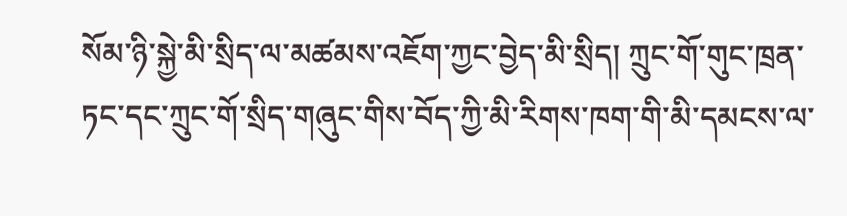སོམ་ཉི་སྐྱེ་མི་སྲིད་ལ་མཚམས་འཇོག་ཀྱང་བྱེད་མི་སྲིད། ཀྲུང་གོ་གུང་ཁྲན་ཏང་དང་ཀྲུང་གོ་སྲིད་གཞུང་གིས་བོད་ཀྱི་མི་རིགས་ཁག་གི་མི་དམངས་ལ་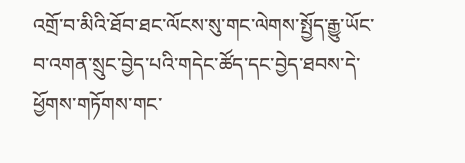འགྲོ་བ་མིའི་ཐོབ་ཐང་ལོངས་སུ་གང་ལེགས་སྤྱོད་རྒྱུ་ཡོང་བ་འགན་སྲུང་བྱེད་པའི་གདེང་ཚོད་དང་བྱེད་ཐབས་དེ་ཕྱོགས་གཏོགས་གང་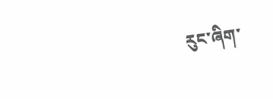རུང་ཞིག་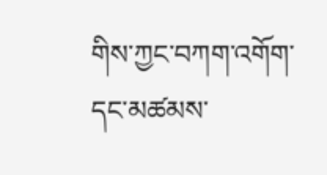གིས་ཀྱང་བཀག་འགོག་དང་མཚམས་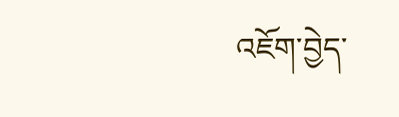འཇོག་བྱེད་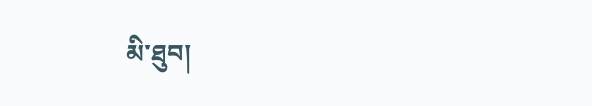མི་ཐུབ།